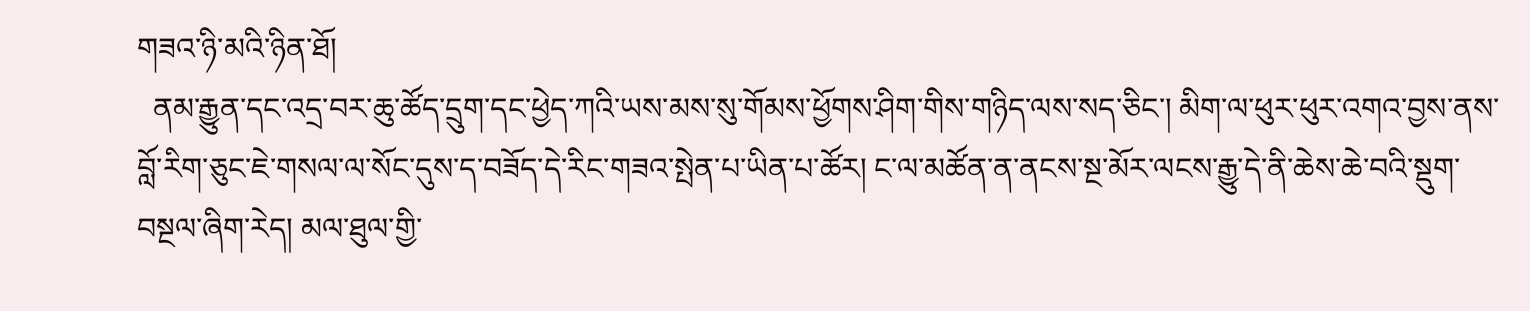གཟའ་ཉི་མའི་ཉིན་ཐོ།
  ནམ་རྒྱུན་དང་འདྲ་བར་ཆུ་ཚོད་དྲུག་དང་ཕྱེད་ཀའི་ཡས་མས་སུ་གོམས་ཕྱོགས་ཤིག་གིས་གཉིད་ལས་སད་ཅིང་། མིག་ལ་ཕུར་ཕུར་འགའ་བྱས་ནས་བློ་རིག་ཅུང་ཇེ་གསལ་ལ་སོང་དུས་ད་བཟོད་དེ་རིང་གཟའ་སྤེན་པ་ཡིན་པ་ཚོར། ང་ལ་མཚོན་ན་ནངས་སྔ་མོར་ལངས་རྒྱུ་དེ་ནི་ཆེས་ཆེ་བའི་སྡུག་བསྔལ་ཞིག་རེད། མལ་ཐུལ་གྱི་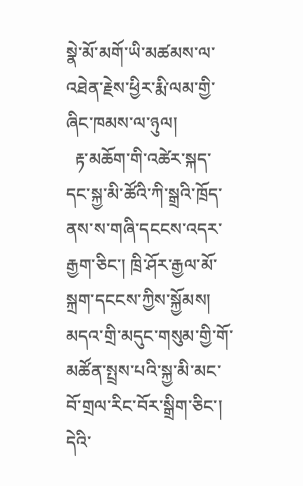སྣེ་མོ་མགོ་ཡི་མཚམས་ལ་འཐེན་རྗེས་ཕྱིར་རྨི་ལམ་གྱི་ཞིང་ཁམས་ལ་ཉུལ།
  རྟ་མཆོག་གི་འཚེར་སྐད་དང་སྐྱ་མི་ཚོའི་ཀི་སྒྲའི་ཁྲོད་ནས་ས་གཞི་དངངས་འདར་རྒྱག་ཅིང་། ཁྲི་ཤོར་རྒྱལ་མོ་སྐྲག་དངངས་ཀྱིས་སྐྱོམས། མདའ་གྲི་མདུང་གསུམ་གྱི་གོ་མཚོན་སྤྲས་པའི་སྐྱ་མི་མང་བོ་གྲལ་རིང་བོར་སྒྲིག་ཅིང་། དེའི་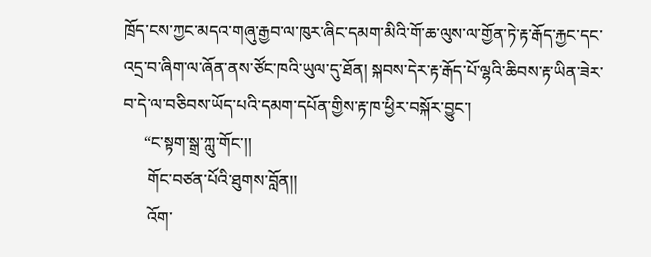ཁྲོད་ངས་ཀྱང་མདའ་གཞུ་རྒྱབ་ལ་ཁུར་ཞིང་དམག་མིའི་གོ་ཆ་ལུས་ལ་གྱོན་ཏེ་རྟ་རྒོད་རྐྱང་དང་འདྲ་བ་ཞིག་ལ་ཞོན་ནས་ཙོང་ཁའི་ཡུལ་དུ་ཐོན། སྐབས་དེར་རྟ་རྒོད་པོ་ལྷའི་ཆིབས་རྟ་ཡིན་ཟེར་བ་དེ་ལ་བཅིབས་ཡོད་པའི་དམག་དཔོན་གྱིས་རྟ་ཁ་ཕྱིར་བསྐོར་བྱུང་།
     “ང་སྟག་སྒྲ་ཀླུ་གོང་།།
      གོང་བཙན་པོའི་ཐུགས་བློན།།
      འོག་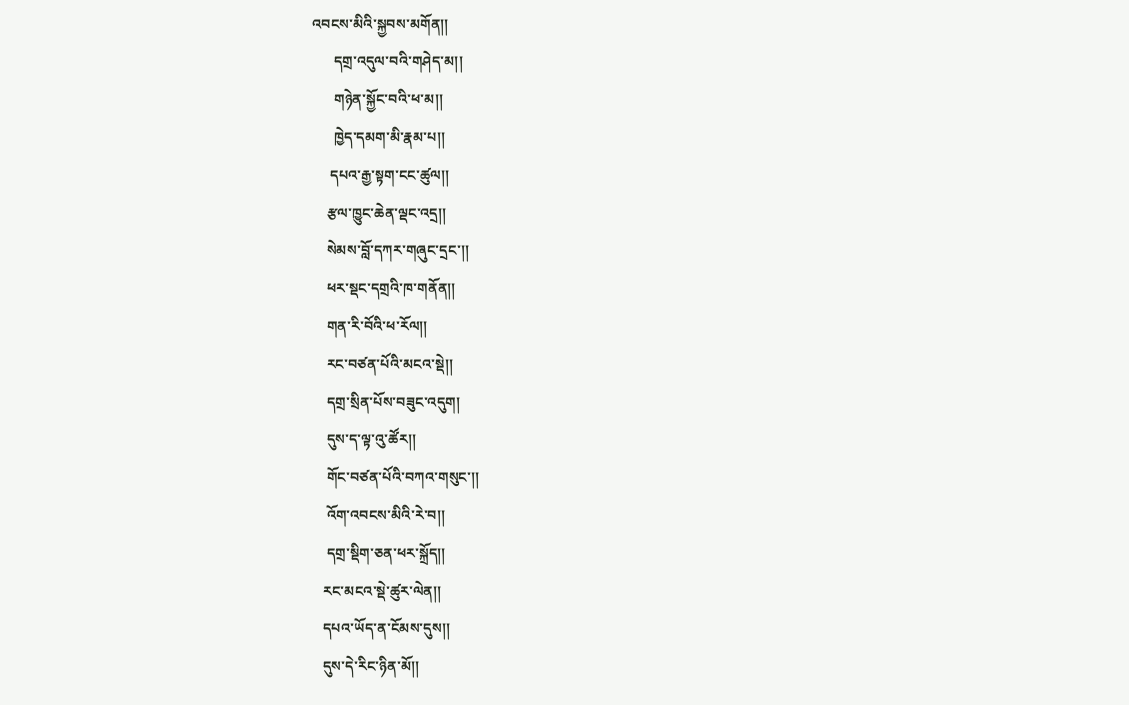འབངས་མིའི་སྐྱབས་མགོན།།
      དགྲ་འདུལ་བའི་གཤེད་མ།།
      གཉེན་སྐྱོང་བའི་ཕ་མ།།
      ཁྱེད་དམག་མི་རྣམ་པ།།
     དཔའ་རྒྱ་སྟག་ངང་ཚུལ།།
    རྩལ་ཁྱུང་ཆེན་ལྡང་འདྲ།།
    སེམས་བློ་དཀར་གཞུང་དྲང་།།
    ཕར་སྡང་དགྲའི་ཁ་གནོན།།
    གན་རི་བོའི་ཕ་རོལ།།
    རང་བཙན་པོའི་མངའ་སྡེ།།
    དགྲ་སྲིན་པོས་བཟུང་འདུག།
    དུས་ད་ལྟ་འུ་ཚོར།།
    གོང་བཙན་པོའི་བཀའ་གསུང་།།
    འོག་འབངས་མིའི་རེ་བ།།
    དགྲ་སྡིག་ཅན་ཕར་སྐྲོད།།
   རང་མངའ་སྡེ་ཚུར་ལེན།།
   དཔའ་ཡོད་ན་ངོམས་དུས།།
   དུས་དེ་རིང་ཉིན་མོ།།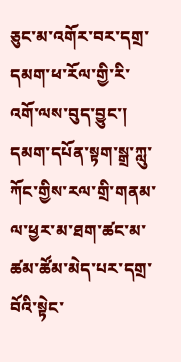ཅུང་མ་འགོར་བར་དགྲ་དམག་ཕ་རོལ་གྱི་རི་འགོ་ལས་བུད་བྱུང་། དམག་དཔོན་སྟག་སྒྲ་ཀླུ་ཀོང་གྱིས་རལ་གྲི་གནམ་ལ་ཕྱར་མ་ཐག་ཚང་མ་ཚམ་ཚོམ་མེད་པར་དགྲ་བོའི་སྟེང་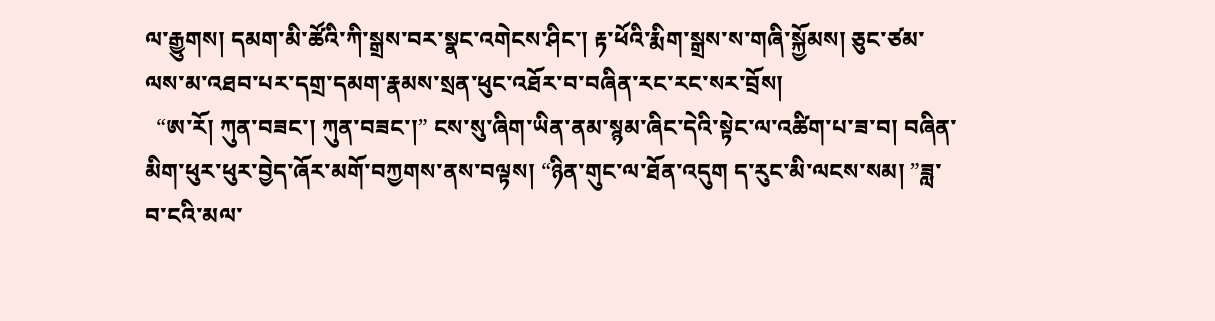ལ་རྒྱུགས། དམག་མི་ཚོའི་ཀི་སྒྲས་བར་སྣང་འགེངས་ཤིང་། རྟ་ཕོའི་རྨིག་སྒྲས་ས་གཞི་སྐྱོམས། ཅུང་ཙམ་ལས་མ་འཐབ་པར་དགྲ་དམག་རྣམས་སྲན་ཕུང་འཐོར་བ་བཞིན་རང་རང་སར་བྲོས།
  “ཨ་རོ། ཀུན་བཟང་། ཀུན་བཟང་།” ངས་སུ་ཞིག་ཡིན་ནམ་སྙམ་ཞིང་དེའི་སྟེང་ལ་འཚིག་པ་ཟ་བ། བཞིན་མིག་ཕུར་ཕུར་བྱེད་ཞོར་མགོ་བཀྱགས་ནས་བལྟས། “ཉིན་གུང་ལ་ཐོན་འདུག ད་རུང་མི་ལངས་སམ། ”ཟླ་བ་ངའི་མལ་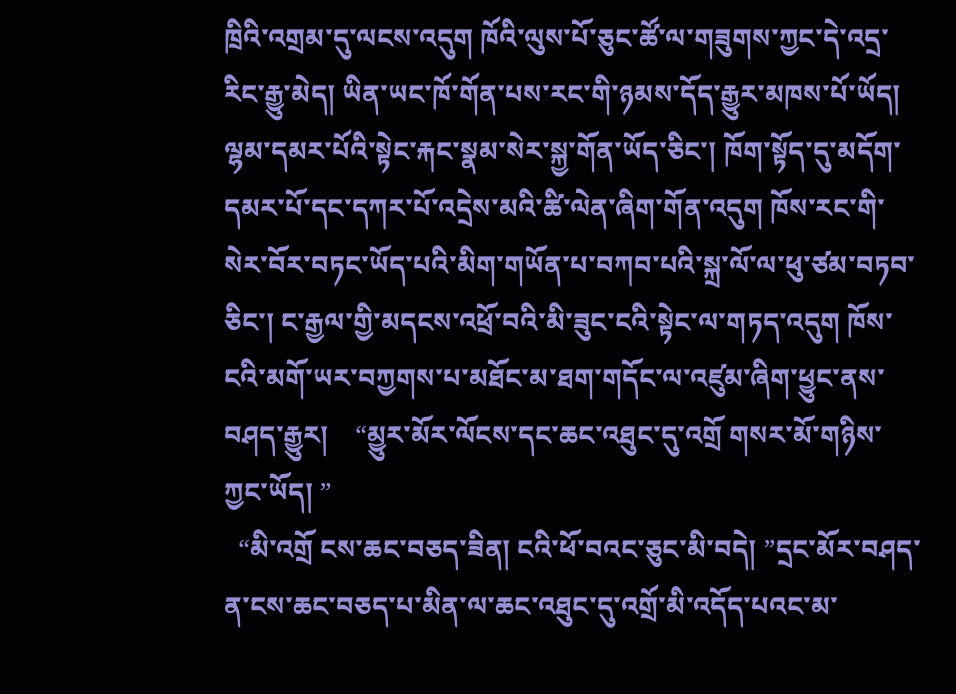ཁྲིའི་འགྲམ་དུ་ལངས་འདུག ཁོའི་ལུས་པོ་ཅུང་ཚོ་ལ་གཟུགས་ཀྱང་དེ་འདྲ་རིང་རྒྱུ་མེད། ཡིན་ཡང་ཁོ་གོན་པས་རང་གི་ཉམས་དོད་རྒྱུར་མཁས་པོ་ཡོད། ལྷམ་དམར་པོའི་སྟེང་རྐང་སྣམ་སེར་སྐྱ་གོན་ཡོད་ཅིང་། ཁོག་སྟོད་དུ་མདོག་དམར་པོ་དང་དཀར་པོ་འདྲེས་མའི་ཚི་ལེན་ཞིག་གོན་འདུག ཁོས་རང་གི་སེར་བོར་བཏང་ཡོད་པའི་མིག་གཡོན་པ་བཀབ་པའི་སྐྲ་ལོ་ལ་ཕུ་ཙམ་བཏབ་ཅིང་། ང་རྒྱལ་གྱི་མདངས་འཕྲོ་བའི་མི་ཟུང་ངའི་སྟེང་ལ་གཏད་འདུག ཁོས་ངའི་མགོ་ཡར་བཀྱགས་པ་མཐོང་མ་ཐག་གདོང་ལ་འཛུམ་ཞིག་ཕྱུང་ནས་བཤད་རྒྱུར།    “མྱུར་མོར་ལོངས་དང་ཆང་འཐུང་དུ་འགྲོ གསར་མོ་གཉིས་ཀྱང་ཡོད། ”
  “མི་འགྲོ ངས་ཆང་བཅད་ཟིན། ངའི་ཕོ་བའང་ཅུང་མི་བདེ། ”དྲང་མོར་བཤད་ན་ངས་ཆང་བཅད་པ་མིན་ལ་ཆང་འཐུང་དུ་འགྲོ་མི་འདོད་པའང་མ་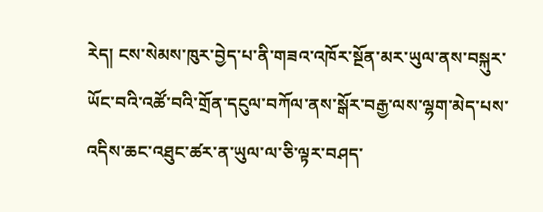རེད། ངས་སེམས་ཁུར་བྱེད་པ་ནི་གཟའ་འཁོར་སྔོན་མར་ཡུལ་ནས་བསྐུར་ཡོང་བའི་འཚོ་བའི་གྲོན་དངུལ་བཀོལ་ནས་སྒོར་བརྒྱ་ལས་ལྷག་མེད་པས་འདིས་ཆང་འཐུང་ཚར་ན་ཡུལ་ལ་ཅི་ལྟར་བཤད་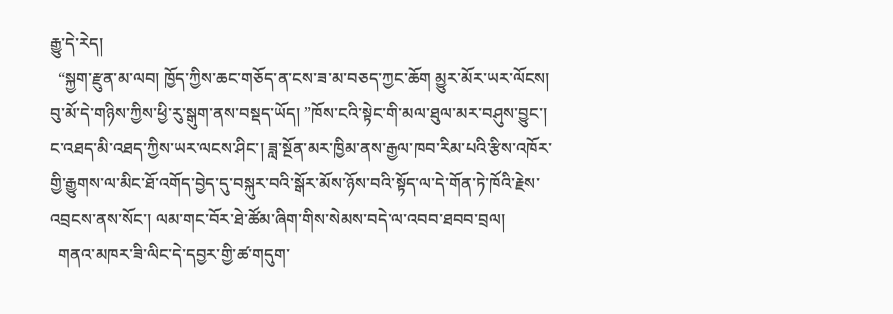རྒྱུ་དེ་རེད།
  “སྐྱག་རྫུན་མ་ལབ། ཁྱོད་ཀྱིས་ཆང་གཅོད་ན་ངས་ཟ་མ་བཅད་ཀྱང་ཆོག མྱུར་མོར་ཡར་ལོངས། བུ་མོ་དེ་གཉིས་ཀྱིས་ཕྱི་རུ་སྒུག་ནས་བསྡད་ཡོད། ”ཁོས་ངའི་སྟེང་གི་མལ་ཐུལ་མར་བཤུས་བྱུང་། ང་འཐད་མི་འཐད་ཀྱིས་ཡར་ལངས་ཤིང་། ཟླ་སྔོན་མར་ཁྱིམ་ནས་རྒྱལ་ཁབ་རིམ་པའི་རྩིས་འཁོར་གྱི་རྒྱུགས་ལ་མིང་ཐོ་འགོད་བྱེད་དུ་བསྐུར་བའི་སྒོར་མོས་ཉོས་བའི་སྟོད་ལ་དེ་གོན་ཏེ་ཁོའི་རྗེས་འབྲངས་ནས་སོང་། ལམ་གང་བོར་ཐེ་ཚོམ་ཞིག་གིས་སེམས་བདེ་ལ་འབབ་ཐབབ་བྲལ།
  གནའ་མཁར་ཟི་ལིང་དེ་དབྱར་གྱི་ཚ་གདུག་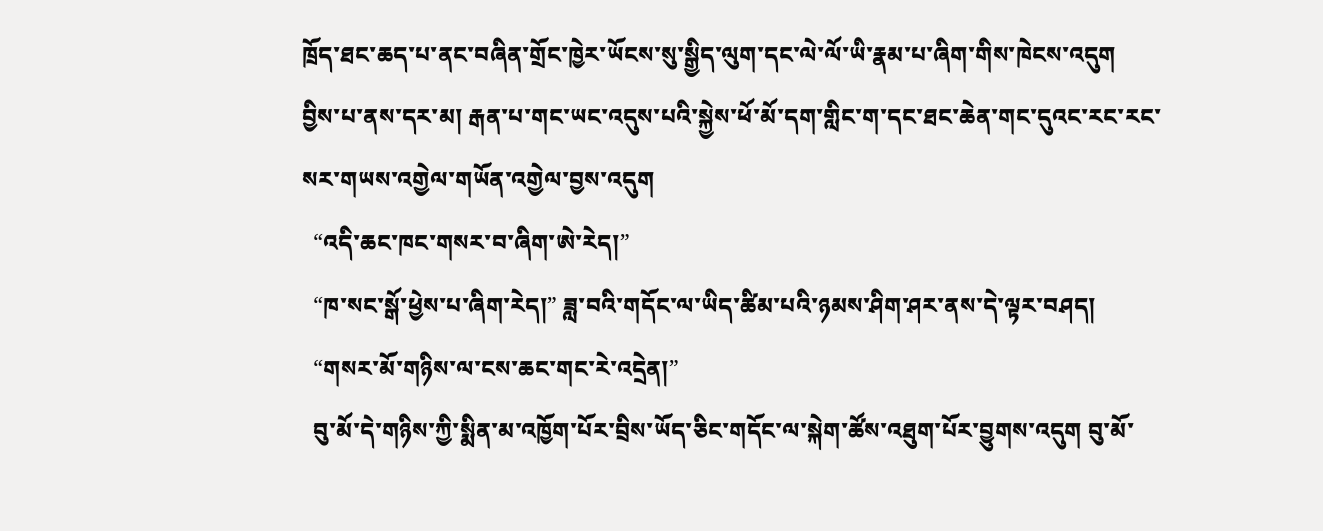ཁྲོད་ཐང་ཆད་པ་ནང་བཞིན་གྲོང་ཁྱེར་ཡོངས་སུ་སྒྱིད་ལུག་དང་ལེ་ལོ་ཡི་རྣམ་པ་ཞིག་གིས་ཁེངས་འདུག བྱིས་པ་ནས་དར་མ། རྒན་པ་གང་ཡང་འདུས་པའི་སྐྱེས་ཕོ་མོ་དག་གླིང་ག་དང་ཐང་ཆེན་གང་དུའང་རང་རང་སར་གཡས་འགྱེལ་གཡོན་འགྱེལ་བྱས་འདུག
  “འདི་ཆང་ཁང་གསར་བ་ཞིག་ཨེ་རེད།”
  “ཁ་སང་སྒོ་ཕྱེས་པ་ཞིག་རེད།” ཟླ་བའི་གདོང་ལ་ཡིད་ཚིམ་པའི་ཉམས་ཤིག་ཤར་ནས་དེ་ལྟར་བཤད།
  “གསར་མོ་གཉིས་ལ་ངས་ཆང་གང་རེ་འདྲེན།”
  བུ་མོ་དེ་གཉིས་ཀྱི་སྨིན་མ་འཁྱོག་པོར་བྲིས་ཡོད་ཅིང་གདོང་ལ་སྐེག་ཚོས་འཐུག་པོར་བྱུགས་འདུག བུ་མོ་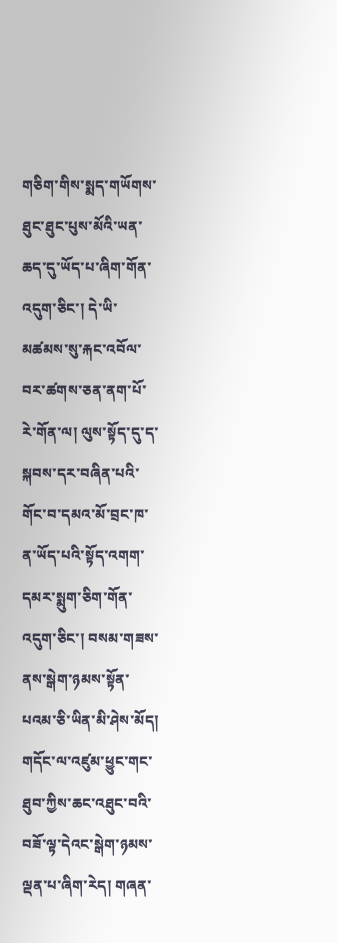གཅིག་གིས་སྨད་གཡོགས་ཐུང་ཐུང་པུས་མོའི་ཡན་ཆད་དུ་ཡོད་པ་ཞིག་གོན་འདུག་ཅིང་། དེ་ཡི་མཚམས་སུ་རྐང་འབོལ་བར་ཚགས་ཅན་ནག་པོ་རེ་གོན་ལ། ལུས་སྟོད་དུ་ད་སྐབས་དར་བཞིན་པའི་གོང་བ་དམའ་མོ་བྲང་ཁ་ན་ཡོད་པའི་སྟོད་འགག་དམར་སྨུག་ཅིག་གོན་འདུག་ཅིང་། བསམ་གཟས་ནས་སྒེག་ཉམས་སྟོན་པའམ་ཅི་ཡིན་མི་ཤེས་མོད། གདོང་ལ་འཛུམ་ཕྱུང་གང་ཐུབ་ཀྱིས་ཆང་འཐུང་བའི་བཟོ་ལྟ་དེའང་སྒེག་ཉམས་ལྡན་པ་ཞིག་རེད། གཞན་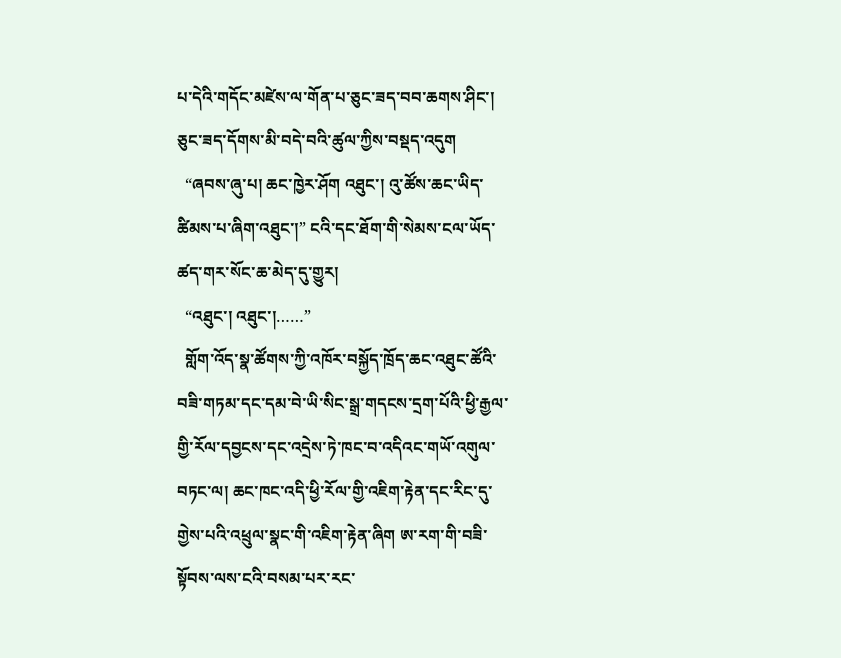པ་དེའི་གདོང་མཛེས་ལ་གོན་པ་ཅུང་ཟད་བབ་ཆགས་ཤིང་། ཅུང་ཟད་དོགས་མི་བདེ་བའི་ཚུལ་ཀྱིས་བསྡད་འདུག
  “ཞབས་ཞུ་པ། ཆང་ཁྱེར་ཤོག འཐུང་། འུ་ཚོས་ཆང་ཡིད་ཚིམས་པ་ཞིག་འཐུང་།” ངའི་དང་ཐོག་གི་སེམས་ངལ་ཡོད་ཚད་གར་སོང་ཆ་མེད་དུ་གྱུར།
  “འཐུང་། འཐུང་།……”
  གློག་འོད་སྣ་ཚོགས་ཀྱི་འཁོར་བསྐྱོད་ཁྲོད་ཆང་འཐུང་ཚོའི་བཟི་གཏམ་དང་དམ་བེ་ཡི་སིང་སྒྲ་གདངས་དྲག་པོའི་ཕྱི་རྒྱལ་གྱི་རོལ་དབྱངས་དང་འདྲེས་ཏེ་ཁང་བ་འདིའང་གཡོ་འགུལ་བཏང་ལ། ཆང་ཁང་འདི་ཕྱི་རོལ་གྱི་འཇིག་རྟེན་དང་རིང་དུ་གྱེས་པའི་འཕྲུལ་སྣང་གི་འཇིག་རྟེན་ཞིག ཨ་རག་གི་བཟི་སྟོབས་ལས་ངའི་བསམ་པར་རང་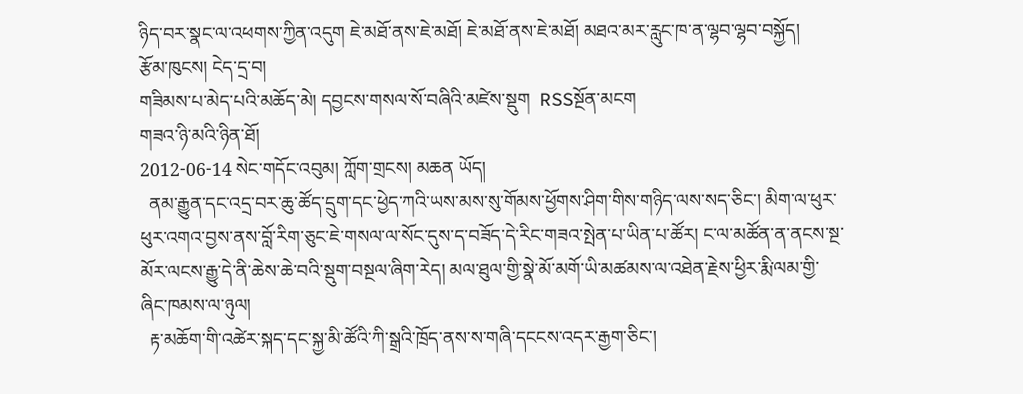ཉིད་བར་སྣང་ལ་འཕགས་ཀྱིན་འདུག ཇེ་མཐོ་ནས་ཇེ་མཐོ། ཇེ་མཐོ་ནས་ཇེ་མཐོ། མཐའ་མར་རླུང་ཁ་ན་ལྷབ་ལྷབ་བསྐྱོད།
རྩོམ་ཁུངས། ངེད་དྲ་བ།
གཟིམས་པ་མེད་པའི་མཆོད་མེ། དབྱངས་གསལ་སོ་བཞིའི་མཛེས་སྡུག  RSSསྔོན་མངག
གཟའ་ཉི་མའི་ཉིན་ཐོ།
2012-06-14 སེང་གདོང་འབུམ། ཀློག་གྲངས། མཆན ཡོད།
  ནམ་རྒྱུན་དང་འདྲ་བར་ཆུ་ཚོད་དྲུག་དང་ཕྱེད་ཀའི་ཡས་མས་སུ་གོམས་ཕྱོགས་ཤིག་གིས་གཉིད་ལས་སད་ཅིང་། མིག་ལ་ཕུར་ཕུར་འགའ་བྱས་ནས་བློ་རིག་ཅུང་ཇེ་གསལ་ལ་སོང་དུས་ད་བཟོད་དེ་རིང་གཟའ་སྤེན་པ་ཡིན་པ་ཚོར། ང་ལ་མཚོན་ན་ནངས་སྔ་མོར་ལངས་རྒྱུ་དེ་ནི་ཆེས་ཆེ་བའི་སྡུག་བསྔལ་ཞིག་རེད། མལ་ཐུལ་གྱི་སྣེ་མོ་མགོ་ཡི་མཚམས་ལ་འཐེན་རྗེས་ཕྱིར་རྨི་ལམ་གྱི་ཞིང་ཁམས་ལ་ཉུལ།
  རྟ་མཆོག་གི་འཚེར་སྐད་དང་སྐྱ་མི་ཚོའི་ཀི་སྒྲའི་ཁྲོད་ནས་ས་གཞི་དངངས་འདར་རྒྱག་ཅིང་།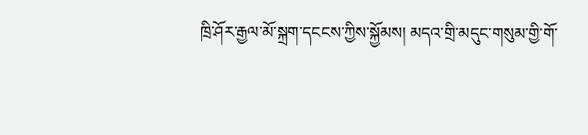ཁྲི་ཤོར་རྒྱལ་མོ་སྐྲག་དངངས་ཀྱིས་སྐྱོམས། མདའ་གྲི་མདུང་གསུམ་གྱི་གོ་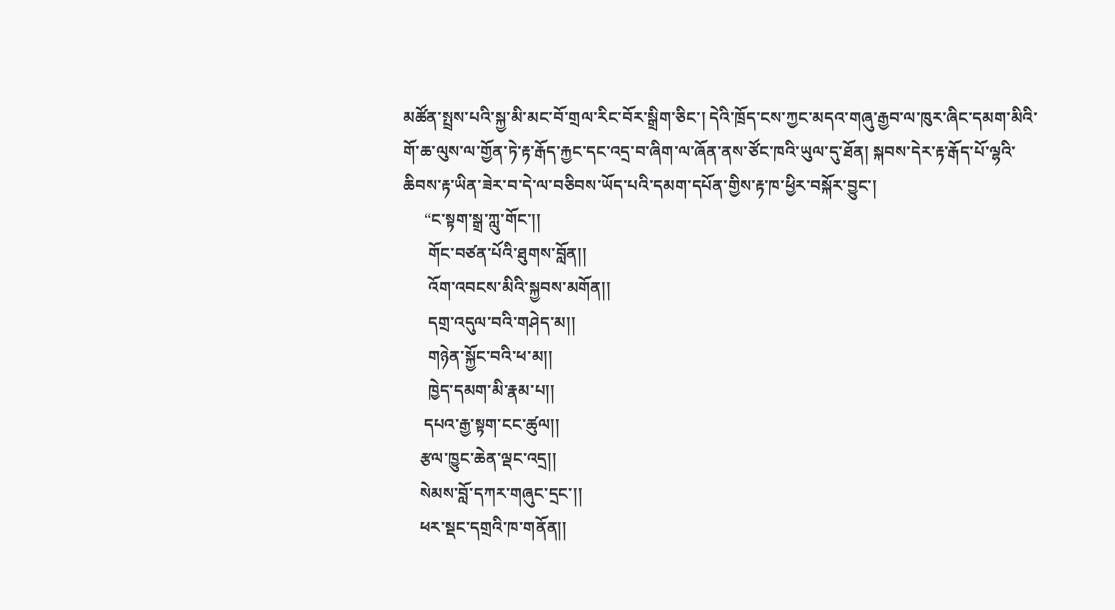མཚོན་སྤྲས་པའི་སྐྱ་མི་མང་བོ་གྲལ་རིང་བོར་སྒྲིག་ཅིང་། དེའི་ཁྲོད་ངས་ཀྱང་མདའ་གཞུ་རྒྱབ་ལ་ཁུར་ཞིང་དམག་མིའི་གོ་ཆ་ལུས་ལ་གྱོན་ཏེ་རྟ་རྒོད་རྐྱང་དང་འདྲ་བ་ཞིག་ལ་ཞོན་ནས་ཙོང་ཁའི་ཡུལ་དུ་ཐོན། སྐབས་དེར་རྟ་རྒོད་པོ་ལྷའི་ཆིབས་རྟ་ཡིན་ཟེར་བ་དེ་ལ་བཅིབས་ཡོད་པའི་དམག་དཔོན་གྱིས་རྟ་ཁ་ཕྱིར་བསྐོར་བྱུང་།
     “ང་སྟག་སྒྲ་ཀླུ་གོང་།།
      གོང་བཙན་པོའི་ཐུགས་བློན།།
      འོག་འབངས་མིའི་སྐྱབས་མགོན།།
      དགྲ་འདུལ་བའི་གཤེད་མ།།
      གཉེན་སྐྱོང་བའི་ཕ་མ།།
      ཁྱེད་དམག་མི་རྣམ་པ།།
     དཔའ་རྒྱ་སྟག་ངང་ཚུལ།།
    རྩལ་ཁྱུང་ཆེན་ལྡང་འདྲ།།
    སེམས་བློ་དཀར་གཞུང་དྲང་།།
    ཕར་སྡང་དགྲའི་ཁ་གནོན།།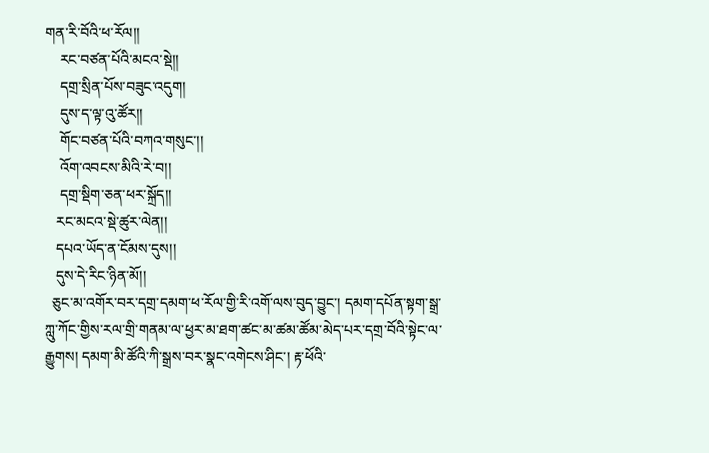གན་རི་བོའི་ཕ་རོལ།།
    རང་བཙན་པོའི་མངའ་སྡེ།།
    དགྲ་སྲིན་པོས་བཟུང་འདུག།
    དུས་ད་ལྟ་འུ་ཚོར།།
    གོང་བཙན་པོའི་བཀའ་གསུང་།།
    འོག་འབངས་མིའི་རེ་བ།།
    དགྲ་སྡིག་ཅན་ཕར་སྐྲོད།།
   རང་མངའ་སྡེ་ཚུར་ལེན།།
   དཔའ་ཡོད་ན་ངོམས་དུས།།
   དུས་དེ་རིང་ཉིན་མོ།།
  ཅུང་མ་འགོར་བར་དགྲ་དམག་ཕ་རོལ་གྱི་རི་འགོ་ལས་བུད་བྱུང་། དམག་དཔོན་སྟག་སྒྲ་ཀླུ་ཀོང་གྱིས་རལ་གྲི་གནམ་ལ་ཕྱར་མ་ཐག་ཚང་མ་ཚམ་ཚོམ་མེད་པར་དགྲ་བོའི་སྟེང་ལ་རྒྱུགས། དམག་མི་ཚོའི་ཀི་སྒྲས་བར་སྣང་འགེངས་ཤིང་། རྟ་ཕོའི་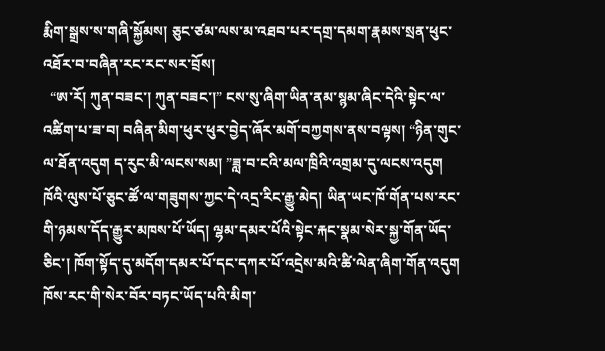རྨིག་སྒྲས་ས་གཞི་སྐྱོམས། ཅུང་ཙམ་ལས་མ་འཐབ་པར་དགྲ་དམག་རྣམས་སྲན་ཕུང་འཐོར་བ་བཞིན་རང་རང་སར་བྲོས།
  “ཨ་རོ། ཀུན་བཟང་། ཀུན་བཟང་།” ངས་སུ་ཞིག་ཡིན་ནམ་སྙམ་ཞིང་དེའི་སྟེང་ལ་འཚིག་པ་ཟ་བ། བཞིན་མིག་ཕུར་ཕུར་བྱེད་ཞོར་མགོ་བཀྱགས་ནས་བལྟས། “ཉིན་གུང་ལ་ཐོན་འདུག ད་རུང་མི་ལངས་སམ། ”ཟླ་བ་ངའི་མལ་ཁྲིའི་འགྲམ་དུ་ལངས་འདུག ཁོའི་ལུས་པོ་ཅུང་ཚོ་ལ་གཟུགས་ཀྱང་དེ་འདྲ་རིང་རྒྱུ་མེད། ཡིན་ཡང་ཁོ་གོན་པས་རང་གི་ཉམས་དོད་རྒྱུར་མཁས་པོ་ཡོད། ལྷམ་དམར་པོའི་སྟེང་རྐང་སྣམ་སེར་སྐྱ་གོན་ཡོད་ཅིང་། ཁོག་སྟོད་དུ་མདོག་དམར་པོ་དང་དཀར་པོ་འདྲེས་མའི་ཚི་ལེན་ཞིག་གོན་འདུག ཁོས་རང་གི་སེར་བོར་བཏང་ཡོད་པའི་མིག་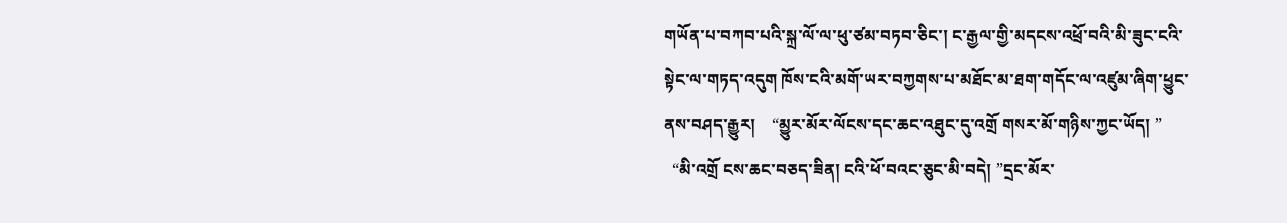གཡོན་པ་བཀབ་པའི་སྐྲ་ལོ་ལ་ཕུ་ཙམ་བཏབ་ཅིང་། ང་རྒྱལ་གྱི་མདངས་འཕྲོ་བའི་མི་ཟུང་ངའི་སྟེང་ལ་གཏད་འདུག ཁོས་ངའི་མགོ་ཡར་བཀྱགས་པ་མཐོང་མ་ཐག་གདོང་ལ་འཛུམ་ཞིག་ཕྱུང་ནས་བཤད་རྒྱུར།    “མྱུར་མོར་ལོངས་དང་ཆང་འཐུང་དུ་འགྲོ གསར་མོ་གཉིས་ཀྱང་ཡོད། ”
  “མི་འགྲོ ངས་ཆང་བཅད་ཟིན། ངའི་ཕོ་བའང་ཅུང་མི་བདེ། ”དྲང་མོར་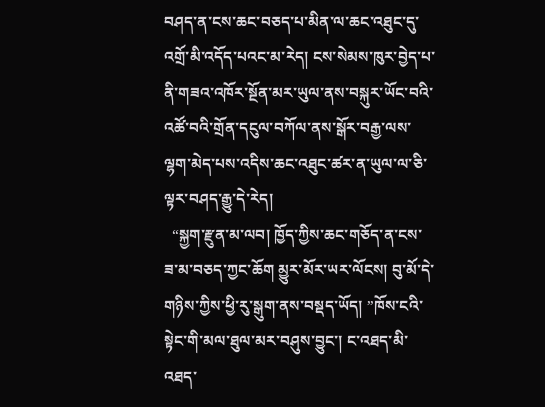བཤད་ན་ངས་ཆང་བཅད་པ་མིན་ལ་ཆང་འཐུང་དུ་འགྲོ་མི་འདོད་པའང་མ་རེད། ངས་སེམས་ཁུར་བྱེད་པ་ནི་གཟའ་འཁོར་སྔོན་མར་ཡུལ་ནས་བསྐུར་ཡོང་བའི་འཚོ་བའི་གྲོན་དངུལ་བཀོལ་ནས་སྒོར་བརྒྱ་ལས་ལྷག་མེད་པས་འདིས་ཆང་འཐུང་ཚར་ན་ཡུལ་ལ་ཅི་ལྟར་བཤད་རྒྱུ་དེ་རེད།
  “སྐྱག་རྫུན་མ་ལབ། ཁྱོད་ཀྱིས་ཆང་གཅོད་ན་ངས་ཟ་མ་བཅད་ཀྱང་ཆོག མྱུར་མོར་ཡར་ལོངས། བུ་མོ་དེ་གཉིས་ཀྱིས་ཕྱི་རུ་སྒུག་ནས་བསྡད་ཡོད། ”ཁོས་ངའི་སྟེང་གི་མལ་ཐུལ་མར་བཤུས་བྱུང་། ང་འཐད་མི་འཐད་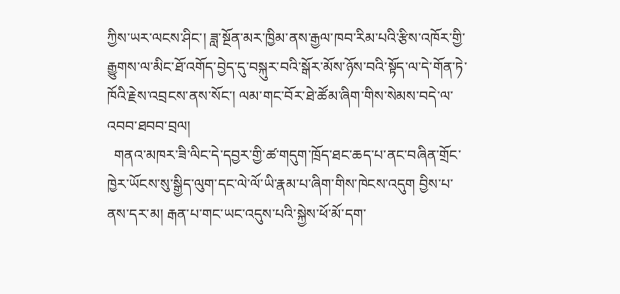ཀྱིས་ཡར་ལངས་ཤིང་། ཟླ་སྔོན་མར་ཁྱིམ་ནས་རྒྱལ་ཁབ་རིམ་པའི་རྩིས་འཁོར་གྱི་རྒྱུགས་ལ་མིང་ཐོ་འགོད་བྱེད་དུ་བསྐུར་བའི་སྒོར་མོས་ཉོས་བའི་སྟོད་ལ་དེ་གོན་ཏེ་ཁོའི་རྗེས་འབྲངས་ནས་སོང་། ལམ་གང་བོར་ཐེ་ཚོམ་ཞིག་གིས་སེམས་བདེ་ལ་འབབ་ཐབབ་བྲལ།
  གནའ་མཁར་ཟི་ལིང་དེ་དབྱར་གྱི་ཚ་གདུག་ཁྲོད་ཐང་ཆད་པ་ནང་བཞིན་གྲོང་ཁྱེར་ཡོངས་སུ་སྒྱིད་ལུག་དང་ལེ་ལོ་ཡི་རྣམ་པ་ཞིག་གིས་ཁེངས་འདུག བྱིས་པ་ནས་དར་མ། རྒན་པ་གང་ཡང་འདུས་པའི་སྐྱེས་ཕོ་མོ་དག་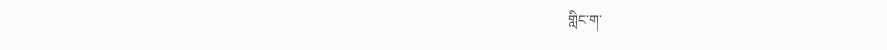གླིང་ག་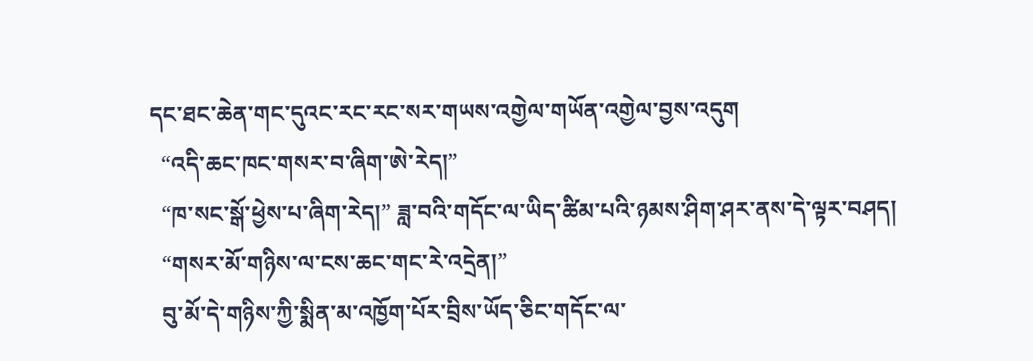དང་ཐང་ཆེན་གང་དུའང་རང་རང་སར་གཡས་འགྱེལ་གཡོན་འགྱེལ་བྱས་འདུག
  “འདི་ཆང་ཁང་གསར་བ་ཞིག་ཨེ་རེད།”
  “ཁ་སང་སྒོ་ཕྱེས་པ་ཞིག་རེད།” ཟླ་བའི་གདོང་ལ་ཡིད་ཚིམ་པའི་ཉམས་ཤིག་ཤར་ནས་དེ་ལྟར་བཤད།
  “གསར་མོ་གཉིས་ལ་ངས་ཆང་གང་རེ་འདྲེན།”
  བུ་མོ་དེ་གཉིས་ཀྱི་སྨིན་མ་འཁྱོག་པོར་བྲིས་ཡོད་ཅིང་གདོང་ལ་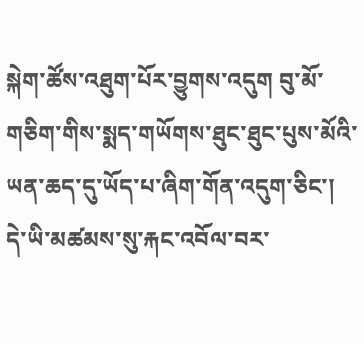སྐེག་ཚོས་འཐུག་པོར་བྱུགས་འདུག བུ་མོ་གཅིག་གིས་སྨད་གཡོགས་ཐུང་ཐུང་པུས་མོའི་ཡན་ཆད་དུ་ཡོད་པ་ཞིག་གོན་འདུག་ཅིང་། དེ་ཡི་མཚམས་སུ་རྐང་འབོལ་བར་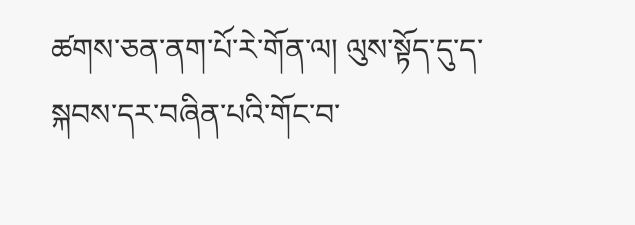ཚགས་ཅན་ནག་པོ་རེ་གོན་ལ། ལུས་སྟོད་དུ་ད་སྐབས་དར་བཞིན་པའི་གོང་བ་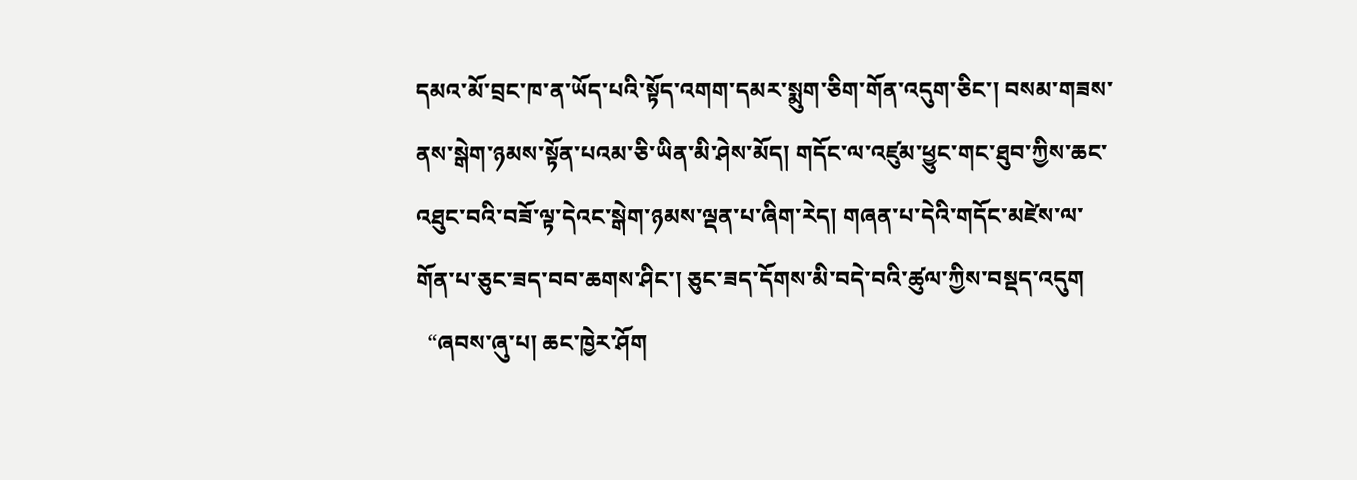དམའ་མོ་བྲང་ཁ་ན་ཡོད་པའི་སྟོད་འགག་དམར་སྨུག་ཅིག་གོན་འདུག་ཅིང་། བསམ་གཟས་ནས་སྒེག་ཉམས་སྟོན་པའམ་ཅི་ཡིན་མི་ཤེས་མོད། གདོང་ལ་འཛུམ་ཕྱུང་གང་ཐུབ་ཀྱིས་ཆང་འཐུང་བའི་བཟོ་ལྟ་དེའང་སྒེག་ཉམས་ལྡན་པ་ཞིག་རེད། གཞན་པ་དེའི་གདོང་མཛེས་ལ་གོན་པ་ཅུང་ཟད་བབ་ཆགས་ཤིང་། ཅུང་ཟད་དོགས་མི་བདེ་བའི་ཚུལ་ཀྱིས་བསྡད་འདུག
  “ཞབས་ཞུ་པ། ཆང་ཁྱེར་ཤོག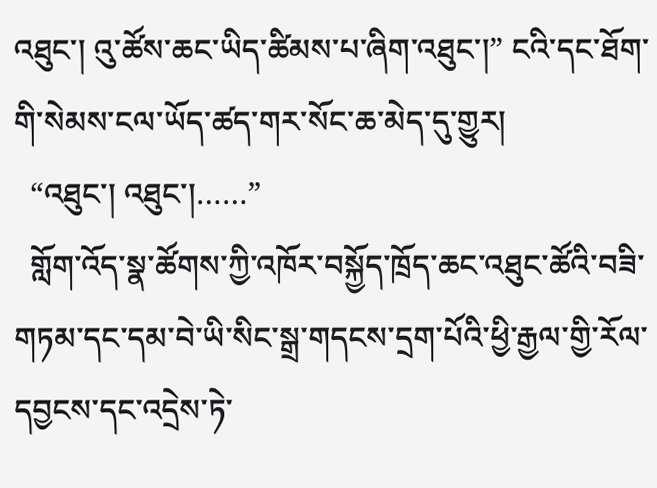འཐུང་། འུ་ཚོས་ཆང་ཡིད་ཚིམས་པ་ཞིག་འཐུང་།” ངའི་དང་ཐོག་གི་སེམས་ངལ་ཡོད་ཚད་གར་སོང་ཆ་མེད་དུ་གྱུར།
  “འཐུང་། འཐུང་།……”
  གློག་འོད་སྣ་ཚོགས་ཀྱི་འཁོར་བསྐྱོད་ཁྲོད་ཆང་འཐུང་ཚོའི་བཟི་གཏམ་དང་དམ་བེ་ཡི་སིང་སྒྲ་གདངས་དྲག་པོའི་ཕྱི་རྒྱལ་གྱི་རོལ་དབྱངས་དང་འདྲེས་ཏེ་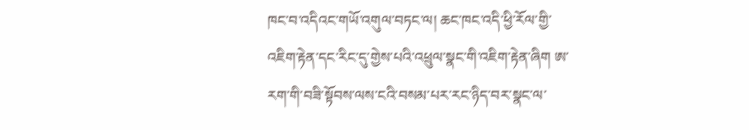ཁང་བ་འདིའང་གཡོ་འགུལ་བཏང་ལ། ཆང་ཁང་འདི་ཕྱི་རོལ་གྱི་འཇིག་རྟེན་དང་རིང་དུ་གྱེས་པའི་འཕྲུལ་སྣང་གི་འཇིག་རྟེན་ཞིག ཨ་རག་གི་བཟི་སྟོབས་ལས་ངའི་བསམ་པར་རང་ཉིད་བར་སྣང་ལ་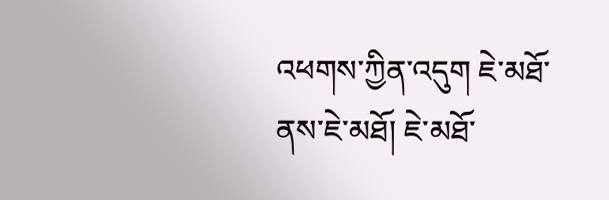འཕགས་ཀྱིན་འདུག ཇེ་མཐོ་ནས་ཇེ་མཐོ། ཇེ་མཐོ་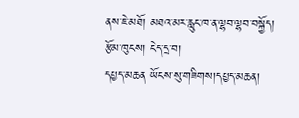ནས་ཇེ་མཐོ། མཐའ་མར་རླུང་ཁ་ན་ལྷབ་ལྷབ་བསྐྱོད།
རྩོམ་ཁུངས། ངེད་དྲ་བ།
དཔྱད་མཆན ཡོངས་སུ་གཟིགས།དཔྱད་མཆན།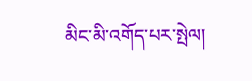མིང་མི་འགོད་པར་སྤེལ།